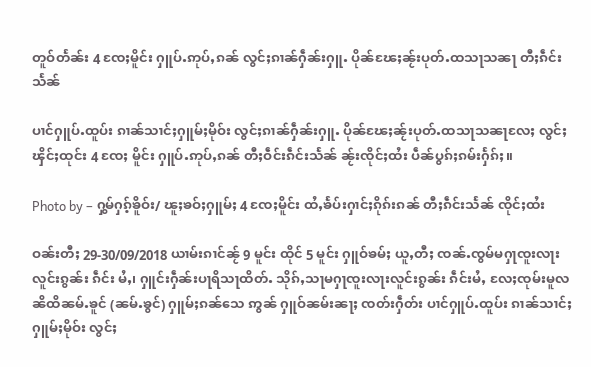တူဝ်တႅၼ်း 4 ၸႄႈမိူင်း ႁူပ်ႉဢုပ်ႇၵၼ် လွင်ႈၵၢၼ်ႁဵၼ်းႁူႉ ပိုၼ်ၽႄႈၼႂ်းပုတ်ႉထသႃသၼႃ တီႈၵဵင်းသႅၼ်

ပၢင်ႁူပ်ႉထူပ်း ၵၢၼ်သၢင်ႈႁူမ်ႈမိုဝ်း လွင်ႈၵၢၼ်ႁဵၼ်းႁူႉ ပိုၼ်ၽႄႈၼႂ်းပုတ်ႉထသႃသၼႃလႄႈ လွင်ႈၾိင်ႈထုင်း 4 ၸႄႈ မိူင်း ႁူပ်ႉဢုပ်ႇၵၼ် တီႈဝဵင်းၵဵင်းသႅၼ် ၼႂ်းၸိုင်ႈထႆး ပဵၼ်ပွၵ်ႈၵမ်းႁႅၵ်ႈ။

Photo by – ႁွမ်ႁၵ့်ၶိူဝ်း/ ၽူႈၶဝ်ႈႁူမ်ႈ 4 ၸႄႈမိူင်း ထႆႇၶႅပ်းႁၢင်ႈၵိုၵ်းၵၼ် တီႈၵဵင်းသႅၼ် ၸိုင်ႈထႆး

ဝၼ်းတီႈ 29-30/09/2018 ယၢမ်းၵၢင်ၼႂ် 9 မူင်း ထိုင် 5 မူင်း ႁူဝ်ၶမ်ႈ ယူႇတီႈ ၸၼ်ႉၸွမ်မႁႃၸူးလႃးလူင်းၵွၼ်း ၵဵင်း မႆႇ၊ ႁူင်းႁဵၼ်းပႃရိသႃထိတ်ႉ သိုၵ်ႇသႃမႁႃၸူးလႃးလူင်းၵွၼ်း ၵဵင်းမႆႇ လႄႈၸုမ်းမူလၼိထိၼမ်ႉၶူင် (ၼမ်ႉၶွင်) ႁူမ်ႈၵၼ်သေ ဢွၼ် ႁူဝ်ၼမ်းၼႃႈ ၸတ်းႁဵတ်း ပၢင်ႁူပ်ႉထူပ်း ၵၢၼ်သၢင်ႈႁူမ်ႈမိုဝ်း လွင်ႈ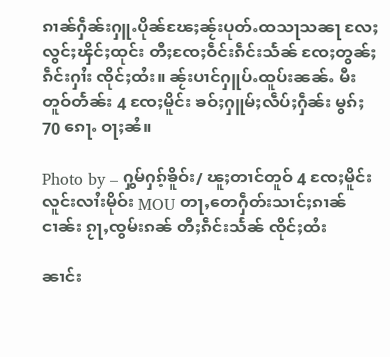ၵၢၼ်ႁဵၼ်းႁူႉပိုၼ်ၽႄႈၼႂ်းပုတ်ႉထသႃသၼႃ လႄႈ လွင်ႈၾိင်ႈထုင်း တီႈၸႄႈဝဵင်းၵဵင်းသႅၼ် ၸႄႈတွၼ်ႈၵဵင်းႁၢႆး ၸိုင်ႈထႆး။ ၼႂ်းပၢင်ႁူပ်ႉထူပ်းၼၼ်ႉ မီးတူဝ်တႅၼ်း 4 ၸႄႈမိူင်း ၶဝ်ႈႁူမ်ႈလဵပ်ႈႁဵၼ်း မွၵ်ႈ 70 ၵေႃႉ ဝႃႈၼႆ။

Photo by – ႁွမ်ႁၵ့်ၶိူဝ်း/ ၽူႈတၢင်တူဝ် 4 ၸႄႈမိူင်း လူင်းလၢႆးမိုဝ်း MOU တႃႇတေႁဵတ်းသၢင်ႈၵၢၼ်ငၢၼ်း ၵႂႃႇၸွမ်းၵၼ် တီႈၵဵင်းသႅၼ် ၸိုင်ႈထႆး

ၼၢင်း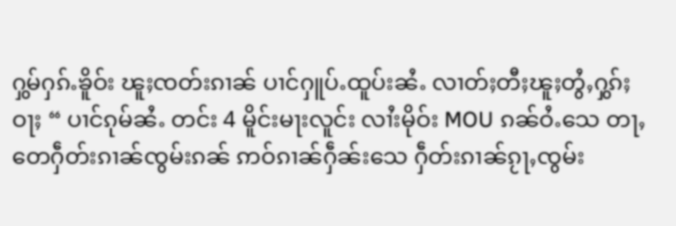ႁွမ်ႁၵ်ႉၶိူဝ်း ၽူႈၸတ်းၵၢၼ် ပၢင်ႁူပ်ႉထူပ်းၼႆႉ လၢတ်ႈတီႈၽူႈတွႆႇႁွၵ်ႈဝႃႈ “ ပၢင်ၵုမ်ၼႆႉ တင်း 4 မိူင်းမႃးလူင်း လၢႆးမိုဝ်း MOU ၵၼ်ဝႆႉသေ တႃႇတေႁဵတ်းၵၢၼ်ၸွမ်းၵၼ် ဢဝ်ၵၢၼ်ႁဵၼ်းသေ ႁဵတ်းၵၢၼ်ၵႂႃႇၸွမ်း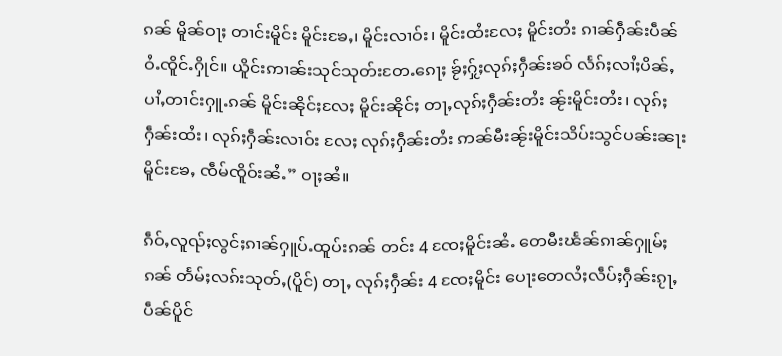ၵၼ် မိူၼ်ဝႃႈ တၢင်းမိူင်း မိူင်းၶႄႇ၊ မိူင်းလၢဝ်း၊ မိူင်းထႆးလႄႈ မိူင်းတႆး ၵၢၼ်ႁဵၼ်းပဵၼ်ဝႆႉၸိူင်ႉႁိုင်။ ယိူင်းဢၢၼ်းသုင်သုတ်းတႄႉၵေႃႈ ၶႂ်ႈႁႂ်ႈလုၵ်ႈႁဵၼ်းၶဝ် လႅၵ်ႈလၢႆႈပိၼ်ႇပၢႆႇတၢင်းႁူႉၵၼ် မိူင်းၼိုင်ႈလႄႈ မိူင်းၼိုင်ႈ တႃႇလုၵ်ႈႁဵၼ်းတႆး ၼႂ်းမိူင်းတႆး၊ လုၵ်ႈ ႁဵၼ်းထႆး၊ လုၵ်ႈႁဵၼ်းလၢဝ်း လႄႈ လုၵ်ႈႁဵၼ်းတႆး ဢၼ်မီးၼႂ်းမိူင်းသိပ်းသွင်ပၼ်းၼႃး မိူင်းၶႄႇ ၸဵမ်ၸိူဝ်းၼႆႉ” ဝႃႈၼႆ။

ၵဵဝ်ႇလူၺ်ႈလွင်ႈၵၢၼ်ႁူပ်ႉထူပ်းၵၼ် တင်း 4 ၸႄႈမိူင်းၼႆႉ တေမီးၽႅၼ်ၵၢၼ်ႁူမ်ႈၵၼ် တႅမ်ႈလၵ်းသုတ်ႇ(ပိူင်) တႃႇ လုၵ်ႈႁဵၼ်း 4 ၸႄႈမိူင်း ပေႃးတေလႆႈလဵပ်ႈႁဵၼ်းၵႂႃႇ ပဵၼ်ပိူင်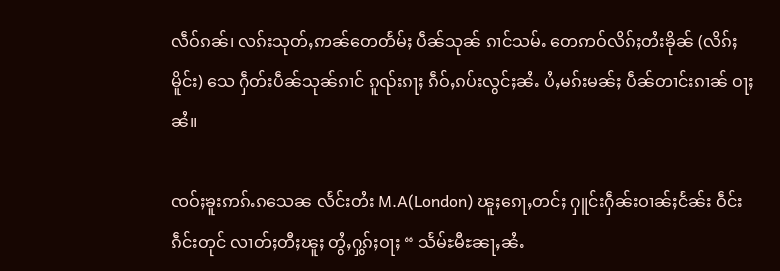လဵဝ်ၵၼ်၊ လၵ်းသုတ်ႇဢၼ်တေတႅမ်ႈ ပဵၼ်သုၼ် ၵၢင်သမ်ႉ တေဢဝ်လိၵ်ႈတႆးၶိုၼ် (လိၵ်ႈမိူင်း) သေ ႁဵတ်းပဵၼ်သုၼ်ၵၢင် ၵူၺ်းၵႃႈ ၵဵဝ်ႇၵပ်းလွင်ႈၼႆႉ ပႆႇမၵ်းမၼ်ႈ ပဵၼ်တၢင်းၵၢၼ် ဝႃႈၼႆ။

ၸဝ်ႈၶူးဢၵ်ႉၵသေၼ လႅင်းတႆး M.A(London) ၽူႈၵေႃႇတင်ႈ ႁူင်းႁဵၼ်းဝၢၼ်ႈငႅၼ်း ဝဵင်းၵဵင်းတုင် လၢတ်ႈတီႈၽူႈ တွႆႇႁွၵ်ႈဝႃႈ “ သႅမ်ႊမီႊၼႃႇၼႆႉ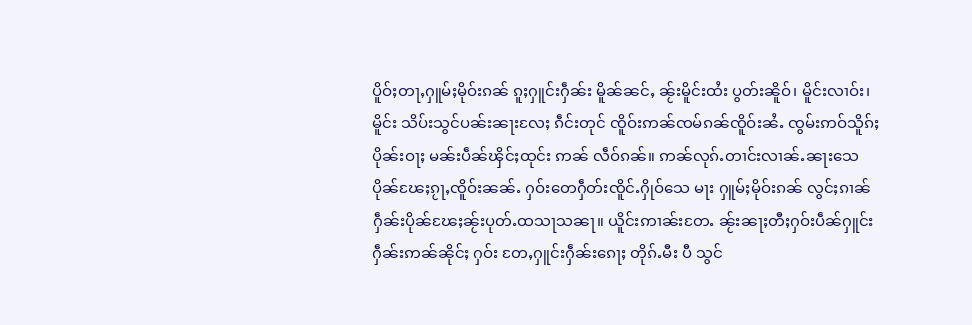ပိူဝ်ႈတႃႇႁူမ်ႈမိုဝ်းၵၼ် ၵူႈႁူင်းႁဵၼ်း မိူၼ်ၼင်ႇ ၼႂ်းမိူင်းထႆး ပွတ်းၼိူဝ်၊ မိူင်းလၢဝ်း၊ မိူင်း သိပ်းသွင်ပၼ်းၼႃးလႄႈ ၵဵင်းတုင် ၸိူဝ်းဢၼ်ၸမ်ၵၼ်ၸိူဝ်းၼႆႉ ၸွမ်းဢဝ်သိူၵ်ႈပိုၼ်းဝႃႈ မၼ်းပဵၼ်ၾိင်ႈထုင်း ဢၼ် လဵဝ်ၵၼ်။ ဢၼ်လုၵ်ႉတၢင်းလၢၼ်ႉၼႃးသေ ပိုၼ်ၽႄႈၵႂႃႇၸိူဝ်းၼၼ်ႉ ႁဝ်းတေႁဵတ်းၸိူင်ႉႁိုဝ်သေ မႃး ႁူမ်ႈမိုဝ်းၵၼ် လွင်ႈၵၢၼ်ႁဵၼ်းပိုၼ်ၽႄႈၼႂ်းပုတ်ႉထသႃသၼႃ။ ယိူင်းဢၢၼ်းတႄႉ ၼႂ်းၼႃႈတီႈႁဝ်းပဵၼ်ႁူင်း ႁဵၼ်းဢၼ်ၼိုင်ႈ ႁဝ်း တႄႇႁူင်းႁဵၼ်းၵေႃႈ တိုၵ်ႉမီး ပီ သွင်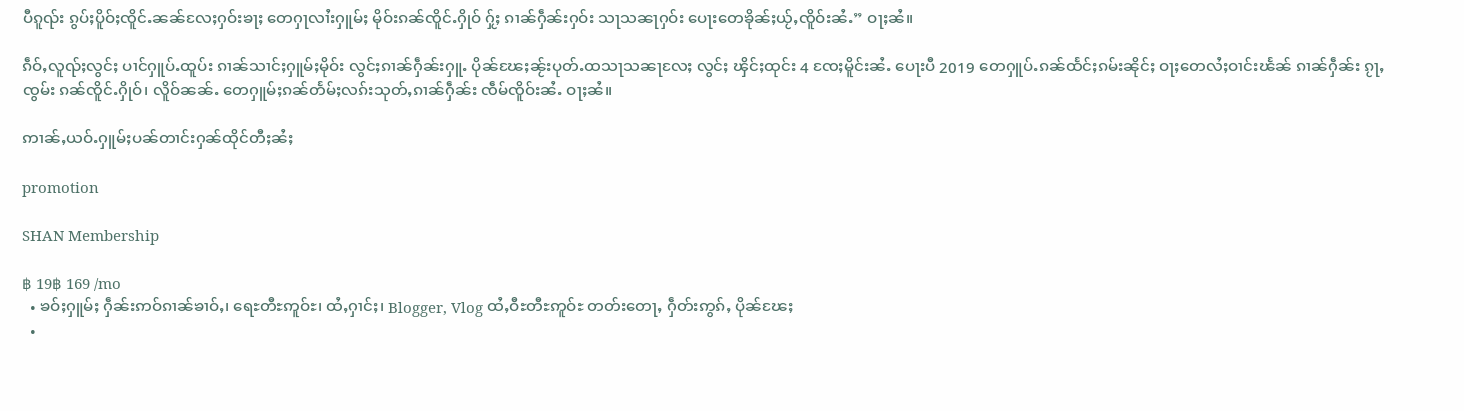ပီၵူၺ်း ၵွပ်ႈပိူဝ်ႈၸိူင်ႉၼၼ်လႄႈႁဝ်းၶႃႈ တေႁႃလၢႆးႁူမ်ႈ မိုဝ်းၵၼ်ၸိူင်ႉႁိုဝ် ႁႂ်ႈ ၵၢၼ်ႁဵၼ်းႁဝ်း သႃသၼႃႁဝ်း ပေႃးတေၶိုၼ်ႈယႂ်ႇၸိူဝ်းၼႆႉ” ဝႃႈၼႆ။

ၵဵဝ်ႇလူၺ်ႈလွင်ႈ ပၢင်ႁူပ်ႉထူပ်း ၵၢၼ်သၢင်ႈႁူမ်ႈမိုဝ်း လွင်ႈၵၢၼ်ႁဵၼ်းႁူႉ ပိုၼ်ၽႄႈၼႂ်းပုတ်ႉထသႃသၼႃလႄႈ လွင်ႈ ၾိင်ႈထုင်း 4 ၸႄႈမိူင်းၼႆႉ ပေႃးပီ 2019 တေႁူပ်ႉၵၼ်ထႅင်ႈၵမ်းၼိုင်ႈ ဝႃႈတေလႆႈဝၢင်းၽႅၼ် ၵၢၼ်ႁဵၼ်း ၵႂႃႇၸွမ်း ၵၼ်ၸိူင်ႉႁိုဝ်၊ လိူဝ်ၼၼ်ႉ တေႁူမ်ႈၵၼ်တႅမ်ႈလၵ်းသုတ်ႇၵၢၼ်ႁဵၼ်း ၸဵမ်ၸိူဝ်းၼႆႉ ဝႃႈၼႆ။

ဢၢၼ်ႇယဝ်ႉႁူမ်ႈပၼ်တၢင်းႁၼ်ထိုင်တီႈၼႆႈ

promotion

SHAN Membership

฿ 19฿ 169 /mo
  • ၶဝ်ႈႁူမ်ႈ ႁဵၼ်းဢဝ်ၵၢၼ်ၶၢဝ်ႇ၊ ရေႊတီႊဢူဝ်ႊ၊ ထႆႇႁၢင်ႈ၊ Blogger, Vlog ထႆႇဝီႊတီႊဢူဝ်ႊ တတ်းတေႃႇ ႁဵတ်းဢွၵ်ႇ ပိုၼ်ၽႄႈ
  •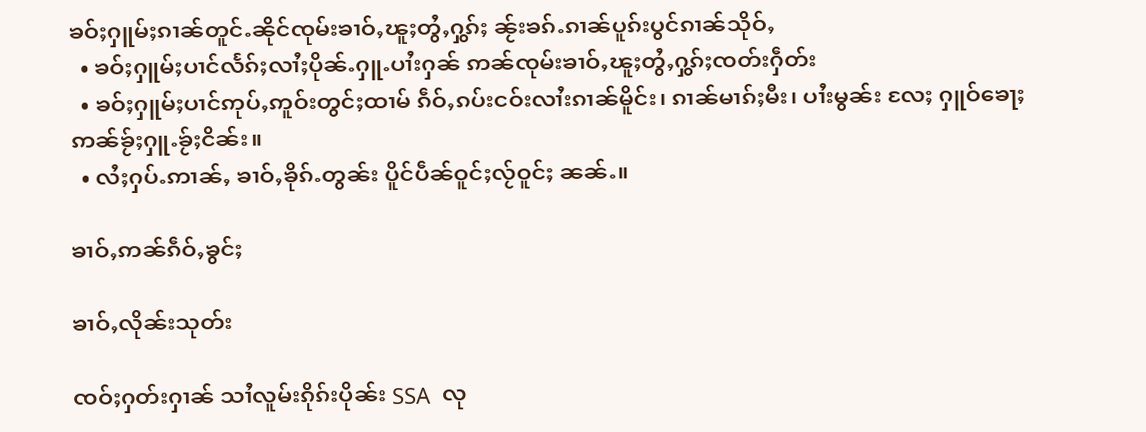ၶဝ်ႈႁူမ်ႈၵၢၼ်တူင်ႉၼိုင်ၸုမ်းၶၢဝ်ႇၽူႈတွႆႇႁွၵ်ႈ ၼႂ်းၶၵ်ႉၵၢၼ်ပူၵ်းပွင်ၵၢၼ်သိုဝ်ႇ
  • ၶဝ်ႈႁူမ်ႈပၢင်လႅၵ်ႈလၢႆႈပိုၼ်ႉႁူႉပၢႆးႁၼ် ဢၼ်ၸုမ်းၶၢဝ်ႇၽူႈတွႆႇႁွၵ်ႈၸတ်းႁဵတ်း
  • ၶဝ်ႈႁူမ်ႈပၢင်ဢုပ်ႇဢူဝ်းတွင်ႈထၢမ် ၵဵဝ်ႇၵပ်းငဝ်းလၢႆးၵၢၼ်မိူင်း၊ ၵၢၼ်မၢၵ်ႈမီး၊ ပၢႆးမွၼ်း လႄႈ ႁူဝ်ၶေႃႈ ဢၼ်ၶႂ်ႈႁူႉၶႂ်ႈငိၼ်း။
  • လႆႈႁပ်ႉဢၢၼ်ႇ ၶၢဝ်ႇၶိုၵ်ႉတွၼ်း ပိူင်ပဵၼ်ဝူင်ႈလႂ်ဝူင်ႈ ၼၼ်ႉ။

ၶၢဝ်ႇဢၼ်ၵဵဝ်ႇၶွင်ႈ

ၶၢဝ်ႇလိုၼ်းသုတ်း

ၸဝ်ႈႁတ်းႁၢၼ် သၢႆလူမ်းၵိုၵ်းပိုၼ်း SSA  လု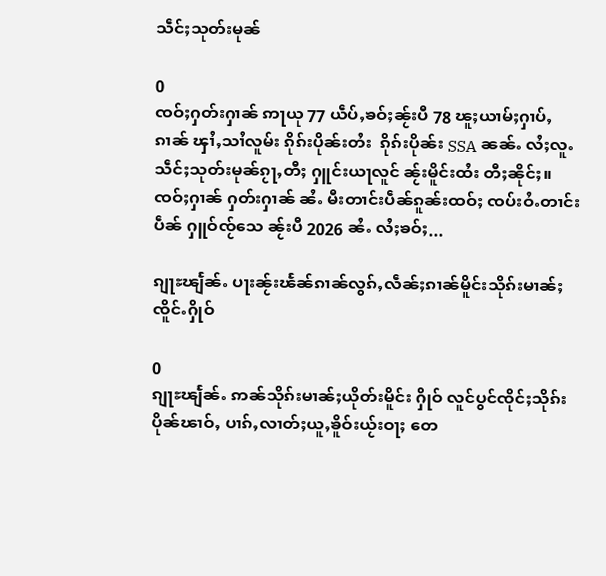သဵင်ႈသုတ်းမုၼ်

0
ၸဝ်ႈႁတ်းႁၢၼ် ဢႃယု 77 ယဵပ်ႇၶဝ်ႈၼႂ်းပီ 78 ၽူႈယၢမ်ႈႁၢပ်ႇၵၢၼ် ၾၢႆႇသၢႆလူမ်း ၵိုၵ်းပိုၼ်းတႆး  ၵိုၵ်းပိုၼ်း SSA ၼၼ်ႉ လႆႈလူႉသဵင်ႈသုတ်းမုၼ်ၵႂႃႇတီႈ ႁူင်းယႃလူင် ၼႂ်းမိူင်းထႆး တီႈၼိုင်ႈ။ ၸဝ်ႈႁၢၼ် ႁတ်းႁၢၼ် ၼႆႉ မီးတၢင်းပဵၼ်ၵူၼ်းထဝ်ႈ ၸပ်းဝႆႉတၢင်းပဵၼ် ႁူဝ်ၸႂ်သေ ၼႂ်းပီ 2026 ၼႆႉ လႆႈၶဝ်ႈ...

ၵျႃႊၽျႅၼ်ႉ ပႃးၼႂ်းၽႅၼ်ၵၢၼ်လွၵ်ႇလဵၼ်ႈၵၢၼ်မိူင်းသိုၵ်းမၢၼ်ႈ ၸိူင်ႉႁိုဝ်

0
ၵျႃႊၽျႅၼ်ႉ ဢၼ်သိုၵ်းမၢၼ်ႈယိုတ်းမိူင်း ႁိုဝ် လူင်ပွင်ၸိုင်ႈသိုၵ်း ပိုၼ်ၽၢဝ်ႇ ပၢၵ်ႇလၢတ်ႈယူႇၶိူဝ်းယႂ်းဝႃႈ တေ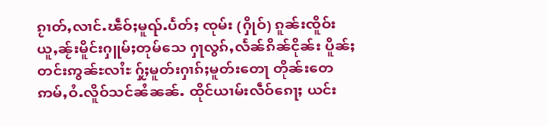ၵႂၢတ်ႇလၢင်ႉၽဵဝ်ႈမူၺ်ႉပႅတ်ႈ ၸုမ်း (ႁိုဝ်) ၵူၼ်းၸိူဝ်းယူႇၼႂ်းမိူင်းႁူမ်ႈတုမ်သေ ႁႃလွၵ်ႇလႅၼ်ၵိၼ်ငိုၼ်း ပိူၼ်ႈတင်းဢွၼ်ႊလၢႆႊ ႁႂ်ႈမူတ်းႁၢၵ်ႈမူတ်းတေႃ တိုၼ်းတေဢမ်ႇဝႆႉလိူဝ်သင်ၼႆၼၼ်ႉ ထိုင်ယၢမ်းလဵဝ်ၵေႃႈ ယင်း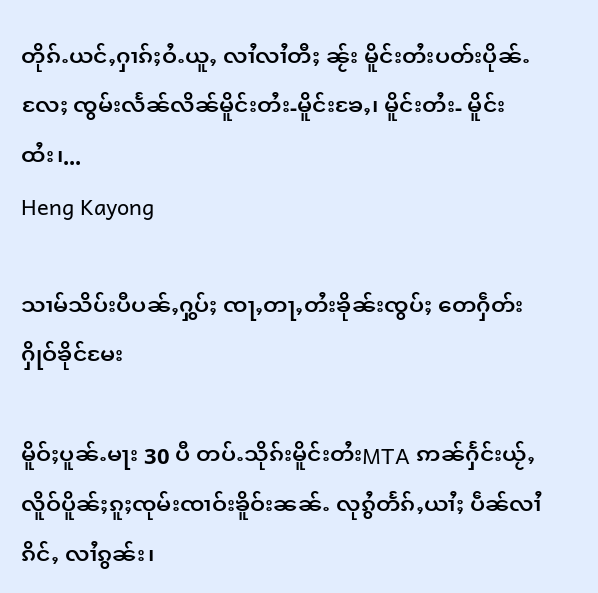တိုၵ်ႉယင်ႇႁၢၵ်ႈဝႆႉယူႇ လၢႆလၢႆတီႈ ၼႂ်း မိူင်းတႆးပတ်းပိုၼ်ႉ လႄႈ ၸွမ်းလႅၼ်လိၼ်မိူင်းတႆး-မိူင်းၶႄႇ၊ မိူင်းတႆး- မိူင်းထႆး၊...
Heng Kayong

သၢမ်သိပ်းပီပၼ်ႇႁွပ်ႈ ၸႃႇတႃႇတႆးၶိုၼ်းၸွပ်ႈ တေႁဵတ်းႁိုဝ်ၶိုင်မႄး

မိူဝ်ႈပူၼ်ႉမႃး 30 ပီ တပ်ႉသိုၵ်းမိူင်းတႆးMTA ဢၼ်ႁႅင်းယႂ်ႇလိူဝ်ပိူၼ်ႈၵူႈၸုမ်းၸၢဝ်းၶိူဝ်းၼၼ်ႉ လုၵွႆတႅၵ်ႇယၢႆႈ ပဵၼ်လၢႆၵိင်ႇ လၢႆၵွၼ်း၊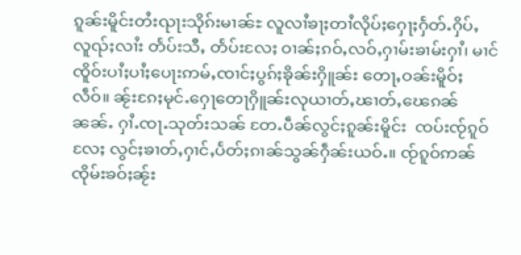ၵူၼ်းမိူင်းတႆးၺႃးသိုၵ်းမၢၼ်ႊ လူလၢႆၶႃႈတၢႆလိုပ်ႈႁေႃႈႁႅတ်ႉႁိပ်ႇ လူၺ်ႈလၢႆး တႅပ်းသီႇ တႅပ်းလႄႈ ဝၢၼ်ႈၵဝ်ႇလဝ်ႇႁၢမ်းၶၢမ်းႁၢႆ၊ မၢင်ၸိူဝ်းပၢႆႈပၢႆႈပေႃးဢမ်ႇၸၢင်ႈပွၵ်ႈၶိုၼ်းႁိူၼ်း တေႃႇဝၼ်းမိူဝ်ႈလဵဝ်။ ၼႂ်းၵႄႈမုင်ႉႁေႃတေႃႁိူၼ်းလုယၢတ်ႇၽၢတ်ႇၽေၵၼ်ၼၼ်ႉ ႁၢႆႉၸႃႉသုတ်းသၼ် တႄႉပဵၼ်လွင်ႈၵူၼ်းမိူင်း  ၸပ်းၸႂ်ၵူဝ် လႄႈ လွင်ႈၶၢတ်ႇႁၢင်ႇပႅတ်ႈၵၢၼ်သွၼ်ႁဵၼ်းယဝ်ႉ။ ၸႂ်ၵူဝ်ဢၼ်ၸိုမ်းၶဝ်ႈၼႂ်း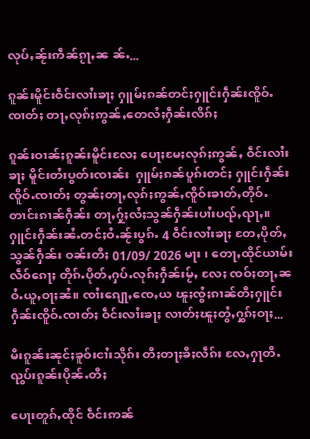လုပ်ႇၼႂ်းဢဵၼ်ၵႂႃႇၼ ၼ်ႉ...

ၵူၼ်းမိူင်းဝဵင်းလၢႆးၶႃႈ ႁူမ်ႈၵၼ်တင်ႈႁူင်းႁဵၼ်းၸိူဝ်ႉၸၢတ်ႈ တႃႇလုၵ်ႈဢွၼ်ႇတေလႆႈႁဵၼ်းလိၵ်ႈ

ၵူၼ်းဝၢၼ်ႈၵူၼ်းမိူင်းလႄႈ ပေႃႈမႄႈလုၵ်ႈဢွၼ်ႇ ဝဵင်းလၢႆးၶႃႈ မိူင်းတႆးပွတ်းၸၢၼ်း  ႁူမ်ႈၵၼ်ပူၵ်းတင်ႈ ႁူင်းႁဵၼ်းၸိူဝ်ႉၸၢတ်ႈ တွၼ်ႈတႃႇလုၵ်ႈဢွၼ်ႇၸိူဝ်းၶၢတ်ႇတိုဝ်ႉတၢင်းၵၢၼ်ႁဵၼ်း တႃႇႁႂ်ႈလႆႈသွၼ်ႁဵၼ်းပၢႆးပၺ်ႇၺႃႇ။ ႁူင်းႁဵၼ်းၼႆႉတင်ႈဝႆႉၼႂ်းပွၵ်ႉ 4 ဝဵင်းလၢႆးၶႃႈ တႄႇပိုတ်ႇသွၼ်ႁဵၼ်း ဝၼ်းတီႈ 01/09/ 2026 မႃး ၊ တေႃႇထိုင်ယၢမ်းလဵဝ်ၵေႃႈ တိုၵ်ႉပိုတ်ႇႁပ်ႉလုၵ်ႈႁဵၼ်းမႂ်ႇ လႄႈ ၸဝ်ႈတႃႇၼ ဝႆႉယူႇဝႃႈၼႆ။ ၸၢႆးၵျေႃႇၸေႇယ ၽူႈၸွႆႈၵၢၼ်တီႈႁူင်းႁဵၼ်းၸိူဝ်ႉၸၢတ်ႈ ဝဵင်းလၢႆးၶႃႈ လၢတ်ႈၽူႈတွႆႇႁွၵ်ႈဝႃႈ...

မီးၵူၼ်းၼုင်ႈၶူဝ်းငၢႆးသိုၵ်း တီႈတႃႈၶီႈလဵၵ်း လႄႇႁႃတီႉၺွပ်းၵူၼ်းပိုၼ်ႉတီႈ

ပေႃးတူၵ်ႇထိုင် ဝဵင်းဢၼ်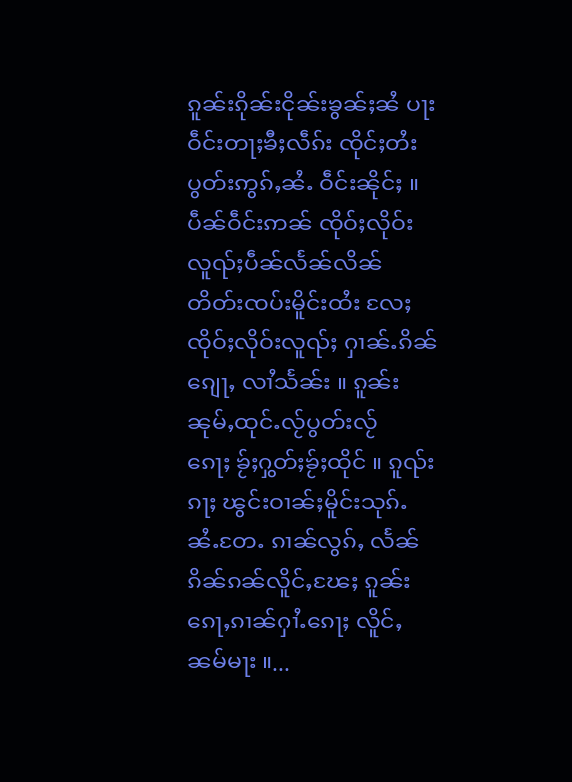ၵူၼ်းၵိုၼ်းငိုၼ်းၶွၼ်ႈၼႆ ပႃးဝဵင်းတႃႈၶီႈလဵၵ်း ၸိုင်ႈတႆးပွတ်းဢွၵ်ႇၼႆႉ ဝဵင်းၼိုင်ႈ ။ ပဵၼ်ဝဵင်းဢၼ် ၸိုဝ်ႈလိုဝ်းလူၺ်ႈပဵၼ်လႅၼ်လိၼ်တိတ်းၸပ်းမိူင်းထႆး လႄႈ ၸိုဝ်ႈလိုဝ်းလူၺ်ႈ ႁၢၼ်ႉၵိၼ်ၵျေႃႇ လၢႆသႅၼ်း ။ ၵူၼ်းၼုမ်ႇထုင်ႉလႂ်ပွတ်းလႂ်ၵေႃႈ ၶႂ်ႈႁွတ်ႈၶႂ်ႈထိုင် ။ ၵူၺ်းၵႃႈ ၽွင်းဝၢၼ်ႈမိူင်းသုၵ်ႉၼႆႉတႄႉ ၵၢၼ်လွၵ်ႇ လႅၼ် ၵိၼ်ၵၼ်လိူင်ႇၽႄႈ ၵူၼ်းၵေႃႇၵၢၼ်ႁၢႆႉၵေႃႈ လိူင်ႇၼမ်မႃး ။...